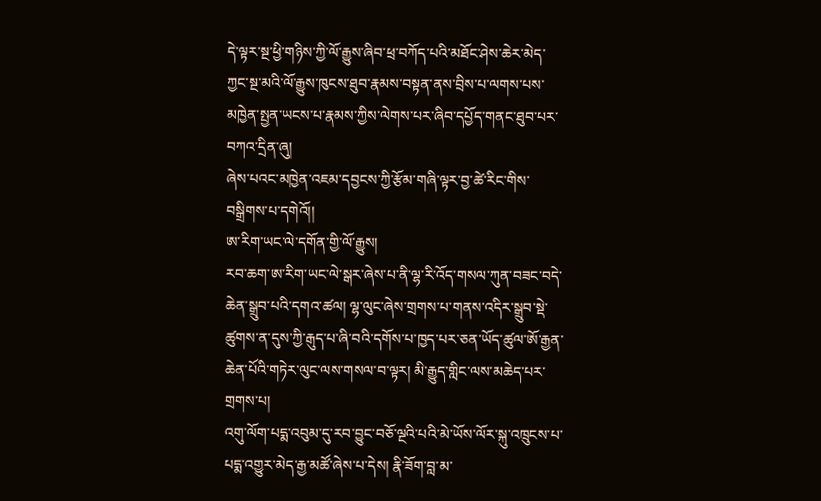དེ་ལྟར་སྔ་ཕྱི་གཉིས་ཀྱི་ལོ་རྒྱུས་ཞིབ་ཕྲ་བཀོད་པའི་མཐོང་ཤེས་ཆེར་མེད་ཀྱང་སྔ་མའི་ལོ་རྒྱུས་ཁུངས་ཐུབ་རྣམས་བསྟན་ནས་བྲིས་པ་ལགས་པས་མཁྱེན་སྤྱན་ཡངས་པ་རྣམས་ཀྱིས་ལེགས་པར་ཞིབ་དཔྱོད་གནང་ཐུབ་པར་བཀའ་དྲིན་ཞུ།
ཞེས་པའང་མཁྱེན་འཇམ་དབྱངས་ཀྱི་རྩོམ་གཞི་ལྟར་བྱ་ཚེ་རིང་གིས་བསྒྲིགས་པ་དགེའོ།།
ཨ་རིག་ཡང་ལེ་དགོན་གྱི་ལོ་རྒྱུས།
རབ་ཆག་ཨ་རིག་ཡང་ལེ་སྒར་ཞེས་པ་ནི་ལྷ་རི་འོད་གསལ་ཀུན་བཟང་བདེ་ཆེན་སྒྲུབ་པའི་དགའ་ཚལ། ལྷ་ལུང་ཞེས་གྲགས་པ་གནས་འདིར་སྒྲུབ་སྡེ་ཚུགས་ན་དུས་ཀྱི་རྒུད་པ་ཞི་བའི་དགོས་པ་ཁྱད་པར་ཅན་ཡོད་ཚུལ་ཨོ་རྒྱན་ཆེན་པོའི་གཏེར་ལུང་ལས་གསལ་བ་ལྟར། མི་རྒྱུད་གླིང་ལས་མཆེད་པར་གྲགས་པ།
འགུ་ལོག་པདྨ་འབུམ་དུ་རབ་བྱུང་བཅོ་ལྔའི་པའི་མེ་ཡོས་ལོར་སྐུ་འཁྲུངས་པ་པདྨ་འགྱུར་མེད་རྒྱ་མཚོ་ཞེས་པ་དེས། རྣི་ཟོག་བླ་མ་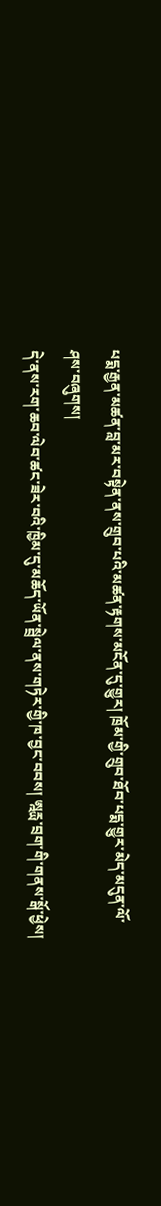པདྨ་རྒྱན་མཚན་བླ་མར་བསྟེན་ནས་གྲུབ་པའི་མཚན་རྟགས་མངོན་དུ་གྱུར། ཁྲོམ་གྱི་གྲུབ་ཐོབ་པདྨ་གྱུར་མེད་མདུན་ལོ་ཤས་བཞུགས།
དེ་ནས་རག་ཆབ་ལེབ་ཚང་ཟེར་བའི་ཁྱིམ་དུ་མཆོད་ཡོན་སྦྲེལ་ནས་གཏེར་གྱི་ཁ་བྱང་བབས། ཨྰརྻ་བྲག་གི་གནས་སྒོ་ཕྱེས།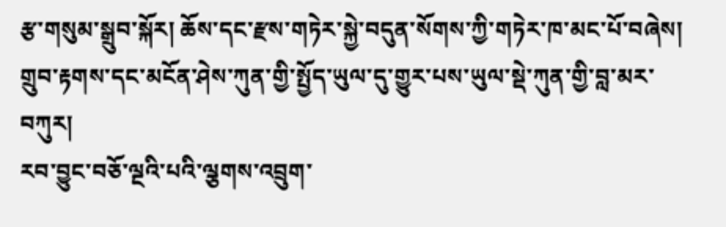རྩ་གསུམ་སྒྲུབ་སྐོར། ཆོས་དང་རྫས་གཏེར་སྐྱེ་བདུན་སོགས་ཀྱི་གཏེར་ཁ་མང་པོ་བཞེས། གྲུབ་རྟགས་དང་མངོན་ཤེས་ཀུན་གྱི་སྤྱོད་ཡུལ་དུ་གྱུར་པས་ཡུལ་སྡེ་ཀུན་གྱི་བླ་མར་བཀུར།
རབ་བྱུང་བཅོ་ལྔའི་པའི་ལྕགས་འབྲུག་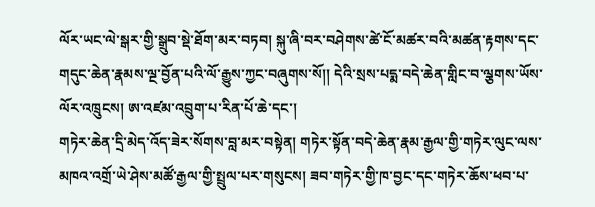ལོར་ཡང་ལེ་སྒར་གྱི་སྒྲུབ་སྡེ་ཐོག་མར་བཏབ། སྐུ་ཞི་བར་བཤེགས་ཚེ་ངོ་མཚར་བའི་མཚན་རྟགས་དང་གདུང་ཆེན་རྣམས་ལྔ་བྱོན་པའི་ལོ་རྒྱུས་ཀྱང་བཞུགས་སོ།། དེའི་སྲས་པདྨ་བདེ་ཆེན་གླིང་བ་ལྕགས་ཡོས་ལོར་འཁྲུངས། ཨ་འཛམ་འབྲུག་པ་རིན་པོ་ཆེ་དང་།
གཏེར་ཆེན་དྲི་མེད་འོད་ཟེར་སོགས་བླ་མར་བསྟེན། གཏེར་སྟོན་བདེ་ཆེན་རྣམ་རྒྱལ་གྱི་གཏེར་ལུང་ལས་མཁའ་འགྲོ་ཡེ་ཤེས་མཚོ་རྒྱལ་གྱི་སྤྲུལ་པར་གསུངས། ཟབ་གཏེར་གྱི་ཁ་བྱང་དང་གཏེར་ཆོས་ཕབ་པ་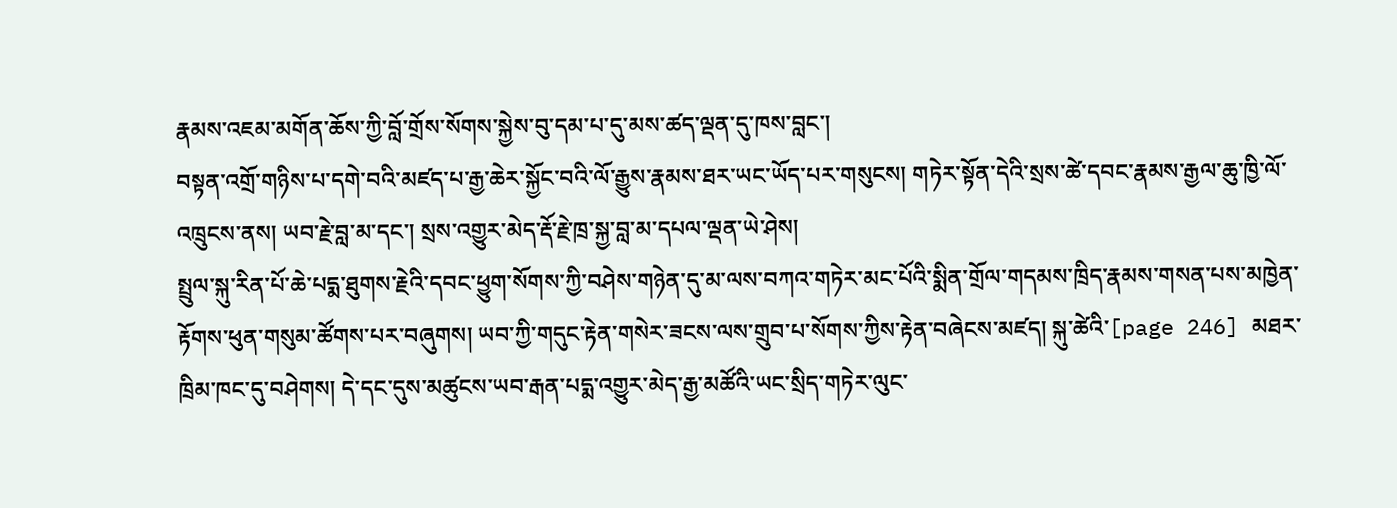རྣམས་འཇམ་མགོན་ཆོས་ཀྱི་བློ་གྲོས་སོགས་སྐྱེས་བུ་དམ་པ་དུ་མས་ཚད་ལྡན་དུ་ཁས་བླང་།
བསྟན་འགྲོ་གཉིས་པ་དགེ་བའི་མཛད་པ་རྒྱ་ཆེར་སྐྱོང་བའི་ལོ་རྒྱུས་རྣམས་ཐར་ཡང་ཡོད་པར་གསུངས། གཏེར་སྟོན་དེའི་སྲས་ཚེ་དབང་རྣམས་རྒྱལ་ཆུ་ཁྱི་ལོ་འཁྲུངས་ནས། ཡབ་རྗེ་བླ་མ་དང་། སྲས་འགྱུར་མེད་རྡོ་རྗེ་ཁྲ་སྐྱ་བླ་མ་དཔལ་ལྡན་ཡེ་ཤེས།
སྤྲུལ་སྐུ་རིན་པོ་ཆེ་པདྨ་ཐུགས་རྗེའི་དབང་ཕྱུག་སོགས་ཀྱི་བཤེས་གཉེན་དུ་མ་ལས་བཀའ་གཏེར་མང་པོའི་སྨིན་གྲོལ་གདམས་ཁྲིད་རྣམས་གསན་པས་མཁྱེན་རྟོགས་ཕུན་གསུམ་ཚོགས་པར་བཞུགས། ཡབ་ཀྱི་གདུང་རྟེན་གསེར་ཟངས་ལས་གྲུབ་པ་སོགས་ཀྱིས་རྟེན་བཞེངས་མཛད། སྐུ་ཚེའི་[page 246] མཐར་ཁྲིམ་ཁང་དུ་བཤེགས། དེ་དང་དུས་མཚུངས་ཡབ་རྒན་པདྨ་འགྱུར་མེད་རྒྱ་མཚོའི་ཡང་སྲིད་གཏེར་ལུང་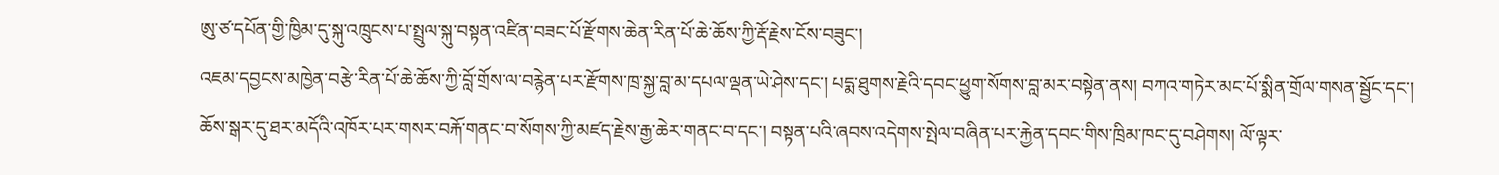ཨུ་ཙ་དཔོན་གྱི་ཁྱིམ་དུ་སྐུ་འཁྲུངས་པ་སྤྲུལ་སྐུ་བསྟན་འཛིན་བཟང་པོ་རྫོགས་ཆེན་རིན་པོ་ཆེ་ཆོས་ཀྱི་རྡོ་རྗེས་ངོས་བཟུང་།
འཇམ་དབྱངས་མཁྱེན་བརྩེ་རིན་པོ་ཆེ་ཆོས་ཀྱི་བློ་གྲོས་ལ་བརྙེན་པར་རྫོགས་ཁྲ་སྐྱ་བླ་མ་དཔལ་ལྡན་ཡེ་ཤེས་དང་། པདྨ་ཐུགས་རྗེའི་དབང་ཕྱུག་སོགས་བླ་མར་བསྟེན་ནས། བཀའ་གཏེར་མང་པོ་སྨིན་གྲོལ་གསན་སྦྱོང་དང་།
ཆོས་སྒར་དུ་ཐར་མདོའི་འཁོར་པར་གསར་བརྐོ་གནང་བ་སོགས་ཀྱི་མཛད་རྗེས་རྒྱ་ཆེར་གནང་བ་དང་། བསྟན་པའི་ཞབས་འདེགས་སྤེལ་བཞིན་པར་རྐྱེན་དབང་གིས་ཁྲིམ་ཁང་དུ་བཤེགས། ལོ་ལྟར་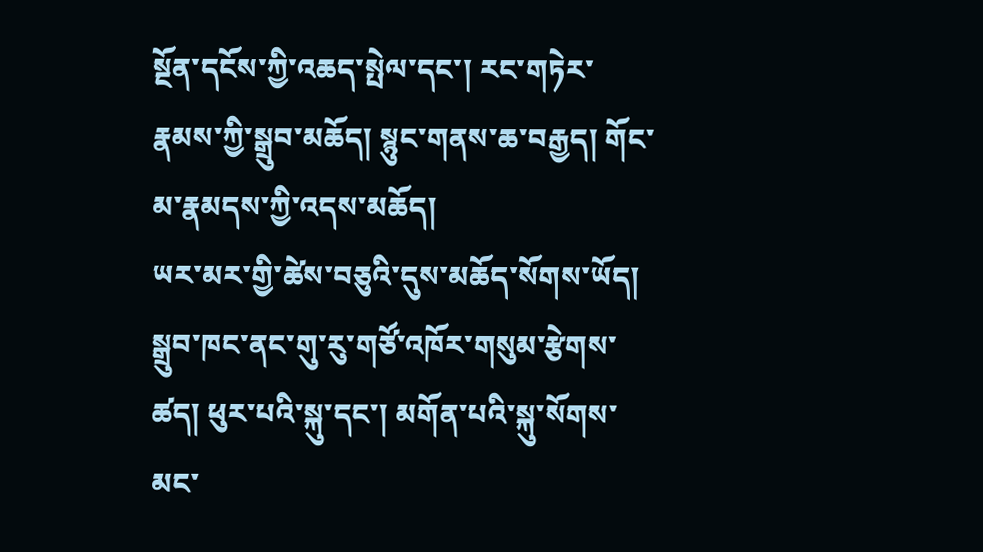སྔོན་དངོས་ཀྱི་འཆད་སྤེལ་དང་། རང་གཏེར་རྣམས་ཀྱི་སྒྲུབ་མཆོད། སྙུང་གནས་ཆ་བརྒྱད། གོང་མ་རྣམདས་ཀྱི་འདས་མཆོད།
ཡར་མར་གྱི་ཚེས་བཅུའི་དུས་མཆོད་སོགས་ཡོད། སྒྲུབ་ཁང་ནང་གུ་རུ་གཙོ་འཁོར་གསུམ་རྩེགས་ཚད། ཕུར་པའི་སྐུ་དང་། མགོན་པའི་སྐུ་སོགས་མང་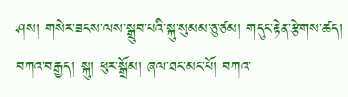ཤས། གསེར་ཟངས་ལས་སྒྲུབ་པའི་སྐུ་སུམམ་ཅུ་ཙམ། གདུང་རྟེན་རྩེགས་ཚད། བཀའ་བརྒྱད། སྐུ། ཕུར་སྒྲོམ། ཞལ་ཐང་མང་པོ། བཀའ་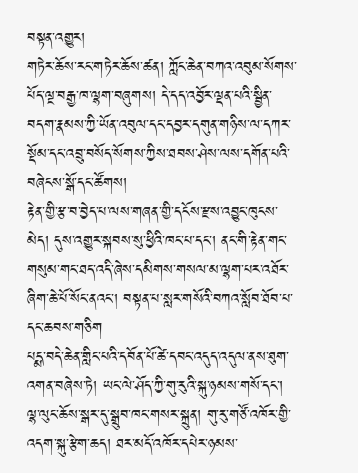བསྟན་འགྱུར།
གཏེར་ཆོས་རང་གཏེར་ཆོས་ཚན། ཀློང་ཆེན་བཀའ་འབུམ་སོགས་པོད་ལྔ་བརྒྱ་ཁ་ལྷག་བཞུགས། དེ་དད་འབྱོར་ལྡན་པའི་སྦྱིན་བདག་རྣམས་ཀྱི་ཡོན་འབུལ་དང་དབྱར་དགུན་གཉིས་ལ་དཀར་སྡོམ་དང་འབྲུ་བསོད་སོགས་ཀྱིས་ཐབས་ཤེས་ལས་དགོན་པའི་བཞེངས་སྒོ་དང་ཚོགས།
རྟེན་གྱི་རྩ་བ་བྱེད་པ་ལས་གཞན་གྱི་དངོས་རྫས་འབྱུང་ཁུངས་མེད། དུས་འགྱུར་སྐབས་སུ་ཕྱིའི་ཁང་པ་དང་། ནང་གི་རྟེན་གང་གསུམ་གང་ཐད་འདི་ཞེས་དམིགས་གསལ་མ་ལྷག་པར་འཐོར་ཞིག་ཆེ་པོ་སོང་ནའང་། བསྟན་པ་སླར་གསོའི་བཀའ་སློབ་ཐོབ་པ་དང་ཆབས་གཅིག
པདྨ་བདེ་ཆེན་གླིང་པའི་དབོན་པོ་ཚེ་དབང་འདུད་འདུལ་ནས་ཐུག་འགན་བཞེས་ཏེ། ཡང་ལེ་ཤོད་ཀྱི་གུ་རུའི་སྐུ་ཉམས་གསོ་དང་། ལྷ་ལུང་ཆོས་སྒར་དུ་སྒྲུབ་ཁང་གསར་སྐྲུན། གུ་རུ་གཙོ་འཁོར་གྱི་འདག་སྐུ་རྩེག་ཆད། ཐར་མདོ་འཁོར་དཔེར་ཉམས་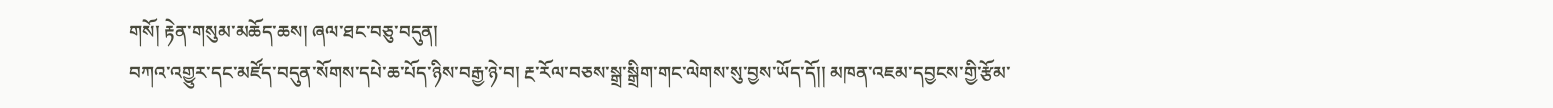གསོ། རྟེན་གསུམ་མཆོད་ཆས། ཞལ་ཐང་བཅུ་བདུན།
བཀའ་འགྱུར་དང་མཛོད་བདུན་སོགས་དཔེ་ཆ་པོད་ཉིས་བརྒྱ་ཉེ་བ། རྔ་རོལ་བཅས་སྒྲ་སྒྲིག་གང་ལེགས་སུ་བྱས་ཡོད་དོ།། མཁན་འཇམ་དབྱངས་གྱི་རྩོམ་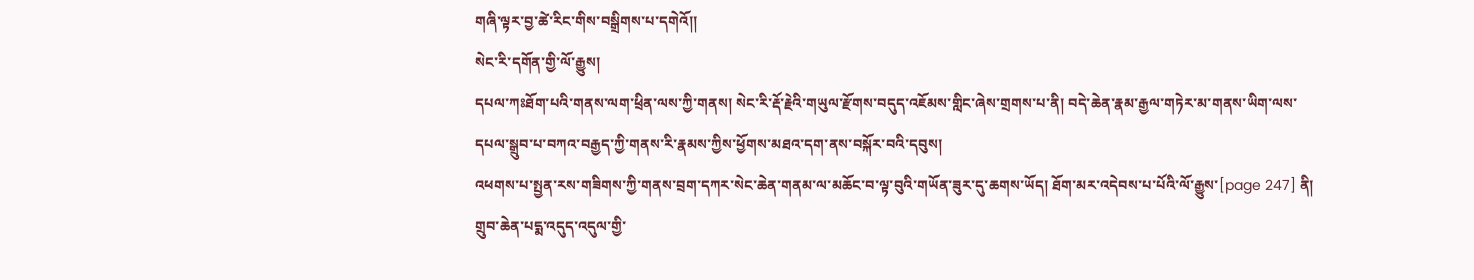གཞི་ལྟར་བྱ་ཚེ་རིང་གིས་བསྒྲིགས་པ་དགེའོ།།
སེང་རི་དགོན་གྱི་ལོ་རྒྱུས།
དཔལ་ཀཿཐོག་པའི་གནས་ལག་ཕྲིན་ལས་ཀྱི་གནས། སེང་རི་རྡོ་རྗེའི་གཡུལ་རྫོགས་བདུད་འཇོམས་གླིང་ཞེས་གྲགས་པ་ནི། བདེ་ཆེན་རྣམ་རྒྱལ་གཏེར་མ་གནས་ཡིག་ལས་དཔལ་སྒྲུབ་པ་བཀའ་བརྒྱད་ཀྱི་གནས་རི་རྣམས་ཀྱིས་ཕྱོགས་མཐའ་དག་ནས་བསྐོར་བའི་དབུས།
འཕགས་པ་སྤྱན་རས་གཟིགས་ཀྱི་གནས་བྲག་དཀར་སེང་ཆེན་གནམ་ལ་མཆོང་བ་ལྟ་བུའི་གཡོན་ཟུར་དུ་ཆགས་ཡོད། ཐོག་མར་འདེབས་པ་པོའི་ལོ་རྒྱུས་[page 247] ནི། གྲུབ་ཆེན་པདྨ་འདུད་འདུལ་གྱི་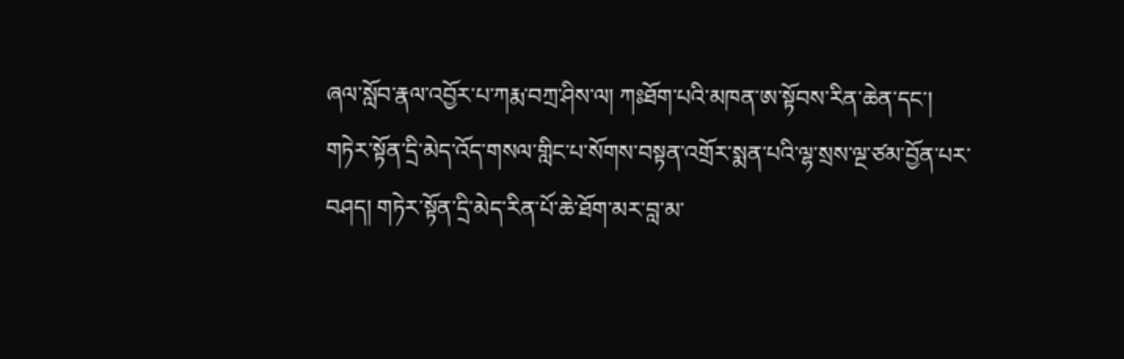ཞལ་སློབ་རྣལ་འབྱོར་པ་ཀརྨ་བཀྲ་ཤིས་ལ། ཀཿཐོག་པའི་མཁན་ཨ་སྟོབས་རིན་ཆེན་དང་།
གཏེར་སྟོན་དྲི་མེད་འོད་གསལ་གླིང་པ་སོགས་བསྟན་འགྲོར་སྨན་པའི་ལྷ་སྲས་ལྔ་ཙམ་བྱོན་པར་བཤད། གཏེར་སྟོན་དྲི་མེད་རིན་པོ་ཆེ་ཐོག་མར་བླ་མ་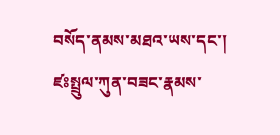བསོད་ནམས་མཐའ་ཡས་དང་། ཛཿསྤྲུལ་ཀུན་བཟང་རྣམས་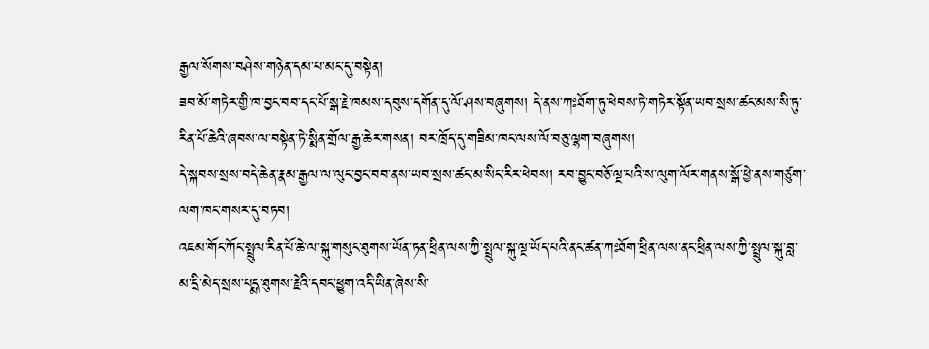རྒྱལ་སོགས་བཤེས་གཉེན་དམ་པ་མང་དུ་བསྟེན།
ཟབ་མོ་གཏེར་གྱི་ཁ་བྱང་བབ་དང་པོ་སྒ་རྗེ་ཁམས་དབུས་དགོན་དུ་ལོ་ཤས་བཞུགས། དེ་ནས་ཀཿཐོག་ཏུ་ཕེབས་ཏེ་གཏེར་སྟོན་ཡབ་སྲས་ཚང་མས་སི་ཏུ་རིན་པོ་ཆེའི་ཞབས་ལ་བསྟེན་ཏེ་སྨིན་གྲོལ་རྒྱ་ཆེར་གསན། བར་ཁྲོད་དུ་གཟིམ་ཁང་ལས་ལོ་བཅུ་ལྷག་བཞུགས།
དེ་སྐབས་སྲས་བདེ་ཆེན་རྣམ་རྒྱལ་ལ་ལུང་བྱང་བབ་ནས་ཡབ་སྲས་ཚང་མ་སིང་རིར་ཕེབས། རབ་བྱུང་བཅོ་ལྔ་པའི་ས་ལུག་ལོར་གནས་སྒོ་ཕྱེ་ནས་གཙུག་ལག་ཁང་གསར་དུ་བཏབ།
འཇམ་གོང་ཀོང་སྤྲུལ་རིན་པོ་ཆེ་ལ་སྐུ་གསུང་ཐུགས་ཡོན་ཏན་ཕྲིན་ལས་ཀྱི་སྤྲུལ་སྐུ་ལྔ་ཡོད་པའི་ནང་ཚན་ཀཿཐོག་ཕྲིན་ལས་ནང་ཕྲིན་ལས་ཀྱི་སྤྲུལ་སྐུ་བླ་མ་དྲི་མེད་སྲས་པདྨ་ཐུགས་རྗེའི་དབང་ཕྱུག་འདི་ཡིན་ཞེས་སི་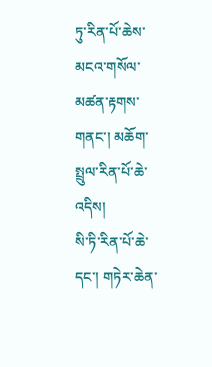ཏུ་རིན་པོ་ཆེས་མངའ་གསོལ་མཚན་རྟགས་གནང་། མཆོག་སྤྲུལ་རིན་པོ་ཆེ་འདིས།
སི་ཏི་རིན་པོ་ཆེ་དང་། གཏེར་ཆེན་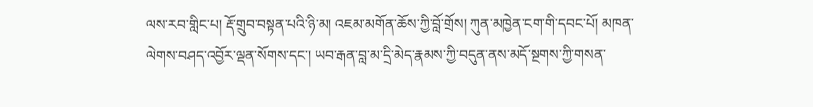ལས་རབ་གླིང་པ། རྡོ་གྲུབ་བསྟན་པའི་ཉི་མ། འཇམ་མགོན་ཆོས་ཀྱི་བློ་གྲོས། ཀུན་མཁྱེན་ངག་གི་དབང་པོ། མཁན་ལེགས་བཤད་འབྱོར་ལྡན་སོགས་དང་། ཡབ་རྒན་བླ་མ་དྲི་མེད་རྣམས་ཀྱི་བདུན་ནས་མདོ་སྔགས་ཀྱི་གསན་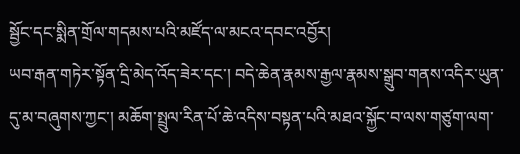སྦྱོང་དང་སྨིན་གྲོལ་གདམས་པའི་མཛོད་ལ་མངའ་དབང་འབྱོར།
ཡབ་རྒན་གཏེར་སྟོན་དྲི་མེད་འོད་ཟེར་དང་། བདེ་ཆེན་རྣམས་རྒྱལ་རྣམས་སྒྲུབ་གནས་འདིར་ཡུན་དུ་མ་བཞུགས་ཀྱང་། མཆོག་སྤྲུལ་རིན་པོ་ཆེ་འདིས་བསྟན་པའི་མཐའ་སྐྱོང་བ་ལས་གཙུག་ལག་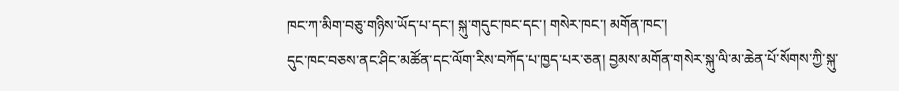ཁང་ཀ་མིག་བཅུ་གཉིས་ཡོད་པ་དང་། སྐུ་གདུང་ཁང་དང་། གསེར་ཁང་། མགོན་ཁང་།
དུང་ཁང་བཅས་ནང་ཤིང་མཚོན་དང་ལོག་རིས་བཀོད་པ་ཁྱད་པར་ཅན། བྱམས་མགོན་གསེར་སྐུ་ལི་མ་ཆེན་པོ་སོགས་ཀྱི་སྐུ་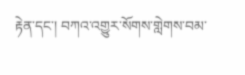རྟེན་དང་། བཀའ་འགྱུར་སོགས་གླེགས་བམ་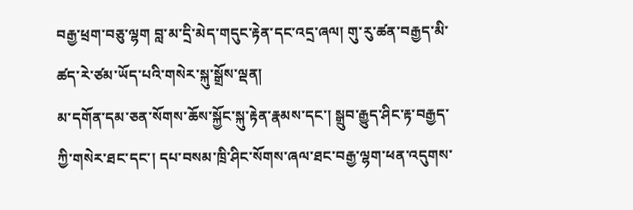བརྒྱ་ཕྲག་བཅུ་ལྷག བླ་མ་དྲི་མེད་གདུང་རྟེན་དང་འདྲ་ཞལ། གུ་རུ་ཚན་བརྒྱད་མི་ཚད་རེ་ཙམ་ཡོད་པའི་གསེར་སྐུ་སྒྲོས་ལྡན།
མ་དགོན་དམ་ཅན་སོགས་ཆོས་སྐྱོང་སྐུ་རྟེན་རྣམས་དང་། སྒྲུབ་རྒྱུད་ཤིང་རྟ་བརྒྱད་ཀྱི་གསེར་ཐང་དང་། དཔ་བསམ་ཁྲི་ཤིང་སོགས་ཞལ་ཐང་བརྒྱ་ལྷག་ཕན་འདུགས་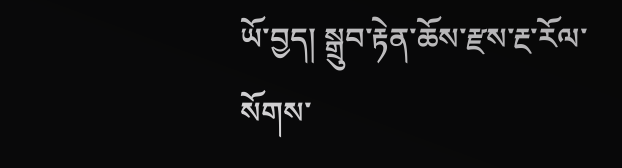ཡོ་བྱད། སྒྲུབ་རྟེན་ཆོས་རྫས་རྔ་རོལ་སོགས་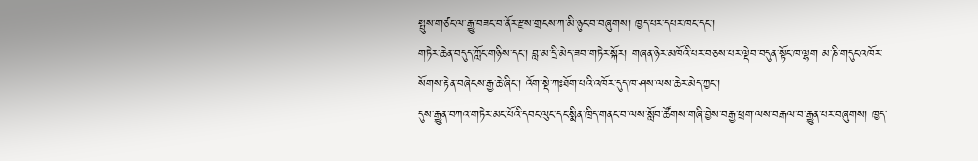སྤུས་གཙང་ལ་རྒྱུ་བཟང་བ་ནོར་རྫས་གྲངས་ཀ་མི་ཉུང་བ་བཞུགས། ཁྱད་པར་དཔར་ཁང་དང་།
གཏེར་ཆེན་བདུད་ཀློང་གཉིས་དང་། བླ་མ་དྲི་མེད་ཟབ་གཏེར་སྐོར། གཞན་ཉེར་མཁོའི་པར་བཅས་པར་ལྡེབ་བདུན་སྟོང་ཁ་ལྷག མ་ཎི་གདུང་འཁོར་སོགས་རྟེན་བཞེངས་རྒྱ་ཆེ་ཞིང་། འོག་སྡེ་ཀཿཐོག་པའི་འཁོར་དུད་ཁ་ཤས་ལས་ཆེར་མེད་ཀྱང་།
དུས་རྒྱུན་བཀའ་གཏེར་མང་པོའི་དབང་ལུང་དང་སྨིན་ཁྲིད་གནང་བ་ལས་སློབ་ཚོགས་གཞི་བྱེས་བརྒྱ་ཕྲག་ལས་བརྒལ་བ་རྒྱུན་པར་བཞུགས། ཁྱད་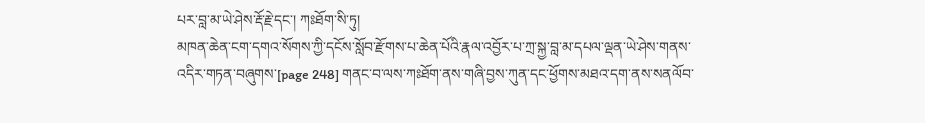པར་བླ་མ་ཡེ་ཤེས་རྡོ་རྗེ་དང་། ཀཿཐོག་སི་ཏུ།
མཁན་ཆེན་ངག་དགའ་སོགས་ཀྱི་དངོས་སློབ་རྫོགས་པ་ཆེན་པོའི་རྣལ་འབྱོར་པ་ཀྲ་སྐྱ་བླ་མ་དཔལ་ལྡན་ཡེ་ཤེས་གནས་འདིར་གཏན་བཞུགས་[page 248] གནང་བ་ལས་ཀཿཐོག་ནས་གཞི་བྱས་ཀུན་དང་ཕྱོགས་མཐའ་དག་ནས་སནལོབ་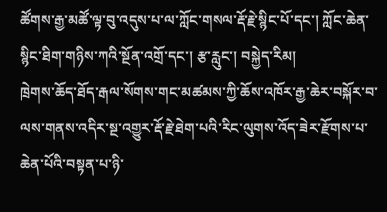ཚོགས་རྒྱ་མཚོ་ལྟ་བུ་འདུས་པ་ལ་ཀློང་གསལ་རྡོ་རྗེ་སྙིང་པོ་དང་། ཀློང་ཆེན་སྙིང་ཐིག་གཉིས་ཀའི་སྔོན་འགྲོ་དང་། རྩ་རླུང་། བསྐྱེད་རིམ།
ཁྲེགས་ཆོད་ཐོད་རྒལ་སོགས་གང་མཚམས་ཀྱི་ཆོས་འཁོར་རྒྱ་ཆེར་བསྐོར་བ་ལས་གནས་འདིར་སྔ་འགྱུར་རྡོ་རྗེ་ཐེག་པའི་རིང་ལུགས་འོད་ཟེར་རྫོགས་པ་ཆེན་པོའི་བསྟན་པ་ཉི་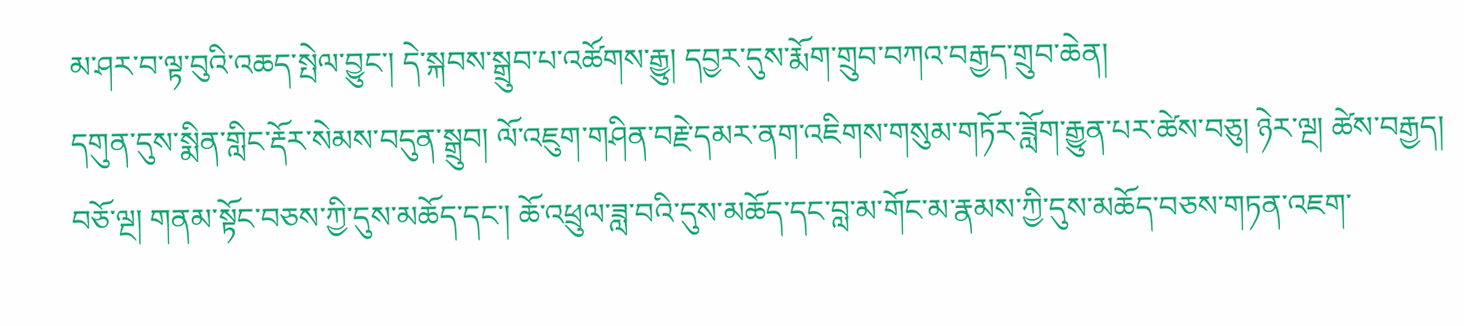མ་ཤར་བ་ལྟ་བུའི་འཆད་སྤེལ་བྱུང་། དེ་སྐབས་སྒྲུབ་པ་འཚོགས་རྒྱུ། དབྱར་དུས་རྨོག་གྲུབ་བཀའ་བརྒྱད་གྲུབ་ཆེན།
དགུན་དུས་སྨིན་གླིང་རྡོར་སེམས་བདུན་སྒྲུབ། ལོ་འཇུག་གཤིན་བརྗེ་དམར་ནག་འཇིགས་གསུམ་གཏོར་ཟློག་རྒྱུན་པར་ཚེས་བཅུ། ཉེར་ལྔ། ཚེས་བརྒྱད། བཅོ་ལྔ། གནམ་སྟོང་བཅས་ཀྱི་དུས་མཆོད་དང་། ཆོ་འཕྲུལ་ཟླ་བའི་དུས་མཆོད་དང་བླ་མ་གོང་མ་རྣམས་ཀྱི་དུས་མཆོད་བཅས་གཏན་འཇག་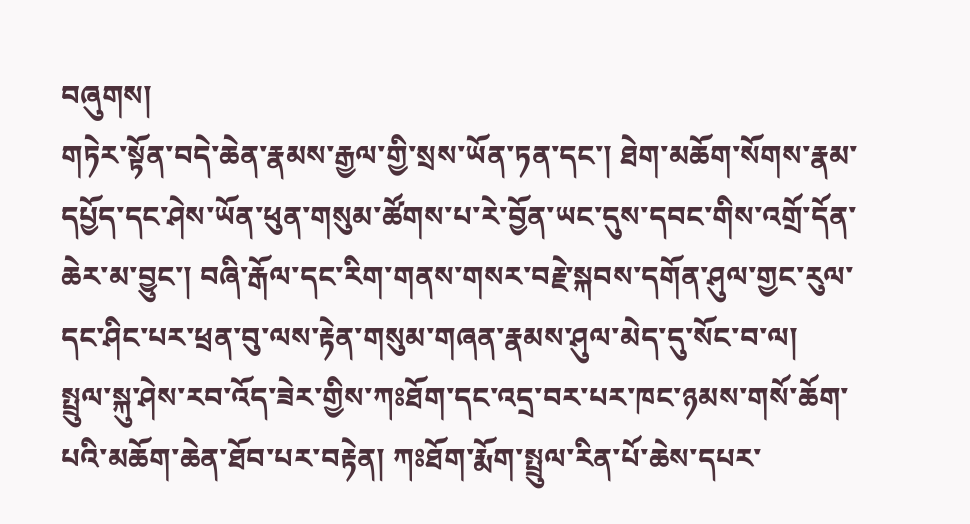བཞུགས།
གཏེར་སྟོན་བདེ་ཆེན་རྣམས་རྒྱལ་གྱི་སྲས་ཡོན་ཏན་དང་། ཐེག་མཆོག་སོགས་རྣམ་དཔྱོད་དང་ཤེས་ཡོན་ཕུན་གསུམ་ཚོགས་པ་རེ་བྱོན་ཡང་དུས་དབང་གིས་འགྲོ་དོན་ཆེར་མ་བྱུང་། བཞི་རྒོལ་དང་རིག་གནས་གསར་བརྗེ་སྐབས་དགོན་ཤུལ་གྱང་རུལ་དང་ཤིང་པར་ཕྲན་བུ་ལས་རྟེན་གསུམ་གཞན་རྣམས་ཤུལ་མེད་དུ་སོང་བ་ལ།
སྤྲུལ་སྐུ་ཤེས་རབ་འོད་ཟེར་གྱིས་ཀཿཐོག་དང་འདྲ་བར་པར་ཁང་ཉམས་གསོ་ཆོག་པའི་མཆོག་ཆེན་ཐོབ་པར་བརྟེན། ཀཿཐོག་རྨོག་སྤྲུལ་རིན་པོ་ཆེས་དཔར་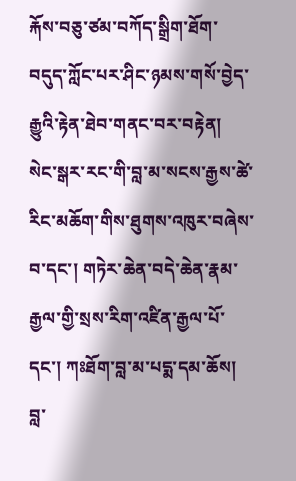རྐོས་བཅུ་ཙམ་བཀོད་སྒྲིག་ཐོག་བདུད་ཀློང་པར་ཤིང་ཉམས་གསོ་བྱེད་རྒྱུའི་རྟེན་ཐེབ་གནང་བར་བརྟེན།
སེང་སྒར་རང་གི་བླ་མ་སངས་རྒྱས་ཚེ་རིང་མཆོག་གིས་ཐུགས་འཁུར་བཞེས་བ་དང་། གཏེར་ཆེན་བདེ་ཆེན་རྣམ་རྒྱལ་གྱི་སྲས་རིག་འཛིན་རྒྱལ་པོ་དང་། ཀཿཐོག་བླ་མ་པདྨ་དམ་ཆོས། བླ་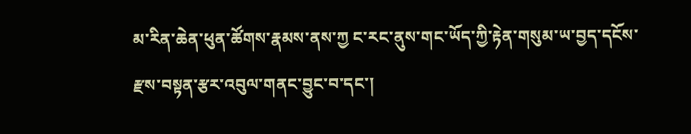མ་རིན་ཆེན་ཕུན་ཚོགས་རྣམས་ནས་ཀྱ ང་རང་ནུས་གང་ཡོད་ཀྱི་རྟེན་གསུམ་ཡ་བྱད་དངོས་རྫས་བསྟན་རྩར་འབུལ་གནང་བྱུང་བ་དང་།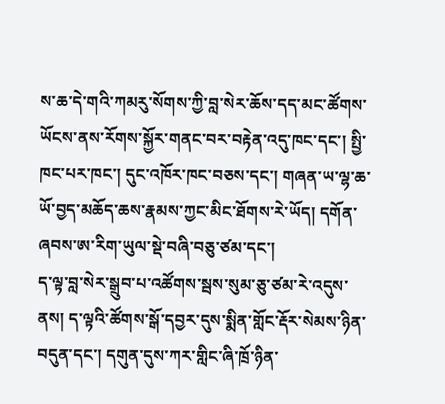ས་ཆ་དེ་གའི་ཀམརུ་སོགས་ཀྱི་བླ་སེར་ཆོས་དད་མང་ཚོགས་ཡོངས་ནས་རོགས་སྐྱོར་གནང་བར་བརྟེན་འདུ་ཁང་དང་། སྤྱི་ཁང་པར་ཁང་། དུང་འཁོར་ཁང་བཅས་དང་། གཞན་ཡ་ལྷ་ཆ་ཡོ་བྱད་མཆོད་ཆས་རྣམས་ཀྱང་མིང་ཐོགས་རེ་ཡོད། དགོན་ཞབས་ཨ་རིག་ཡུལ་སྡེ་བཞི་བཅུ་ཙམ་དང་།
ད་ལྟ་བླ་སེར་སྒྲུབ་པ་འཚོགས་སྦས་སུམ་ཅུ་ཙམ་རེ་འདུས་ནས། ད་ལྟའི་ཚོགས་སྒོ་དབྱར་དུས་སྨིན་གློང་རྡོར་སེམས་ཉིན་བདུན་དང་། དགུན་དུས་ཀར་གླིང་ཞི་ཁྲོ་ཉིན་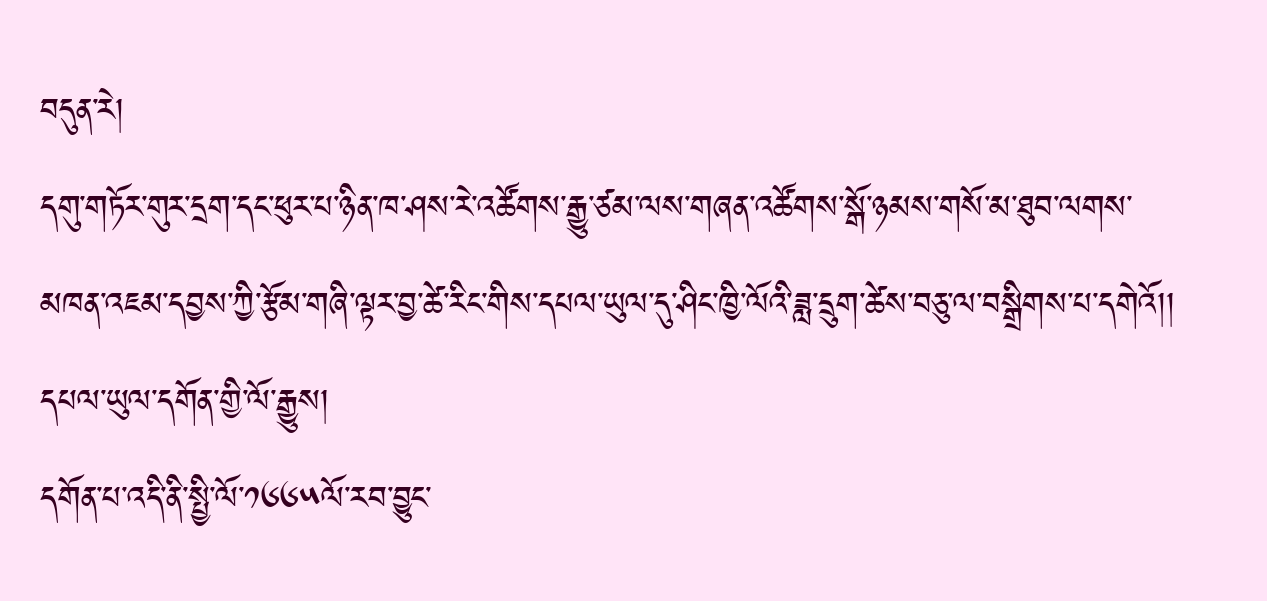བདུན་རེ།
དགུ་གཏོར་གུར་དྲག་དང་ཕུར་པ་ཉིན་ཁ་ཤས་རེ་འཚོགས་རྒྱུ་ཙམ་ལས་གཞན་འཚོགས་སྒོ་ཉམས་གསོ་མ་ཐུབ་ལགས་མཁན་འཇམ་དབྱས་ཀྱི་རྩོམ་གཞི་ལྟར་བྱ་ཚེ་རིང་གིས་དཔལ་ཡུལ་དུ་ཤིང་ཁྱི་ལོའི་ཟླ་དྲུག་ཚེས་བཅུ་ལ་བསྒྲིགས་པ་དགེའོ།།
དཔལ་ཡུལ་དགོན་གྱི་ལོ་རྒྱུས།
དགོན་པ་འདི་ནི་སྤྱི་ལོ་༡༦༦༥ལོ་རབ་བྱུང་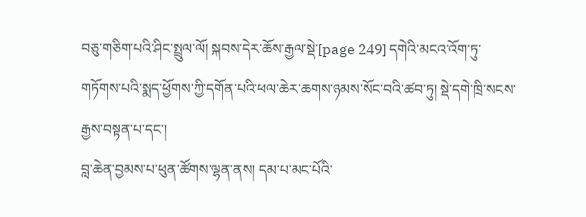བཅུ་གཅིག་པའི་ཤིང་སྤྲུལ་ལོ། སྐབས་དེར་ཆོས་རྒྱལ་སྡེ་[page 249] དགེའི་མངའ་འོག་ཏུ་གཏོགས་པའི་སྨད་ཕྱོགས་ཀྱི་དགོན་པའི་ཕལ་ཆེར་ཆགས་ཉམས་སོང་བའི་ཚབ་ཏུ། སྡེ་དགེ་ཁྲི་སངས་རྒྱས་བསྟན་པ་དང་།
བླ་ཆེན་བྱམས་པ་ཕུན་ཚོགས་ལྷན་ནས། དམ་པ་མང་པོའི་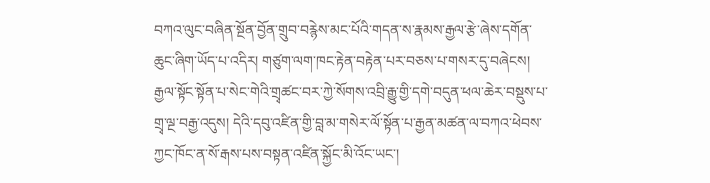བཀའ་ལུང་བཞིན་སྔོན་བྱོན་གྲུབ་བརྙེས་མང་པོའི་གདན་ས་རྣམས་རྒྱལ་རྩེ་ཞེས་དགོན་ཆུང་ཞིག་ཡོད་པ་འདིར། གཙུག་ལག་ཁང་རྟེན་བརྟེན་པར་བཅས་པ་གསར་དུ་བཞེངས།
རྒྱལ་སྟོང་སྟོན་པ་སེང་གེའི་གྲྭཚང་བར་ཀྱེ་སོགས་འབྲི་རྒྱུ་གྱི་དགེ་བདུན་ཕལ་ཆེར་བསྡུས་པ་གྲྭ་ལྔ་བརྒྱ་འདུས། དེའི་དབུ་འཛིན་གྱི་བླ་མ་གསེར་ལོ་སྟོན་པ་རྒྱན་མཚན་ལ་བཀའ་ཕེབས་ཀྱང་ཁོང་ན་སོ་རྒས་པས་བསྟན་འཛིན་སྐྱོང་མི་འོང་ཡང་།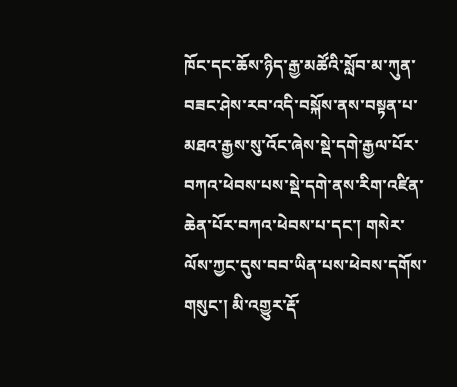ཁོང་དང་ཆོས་ཉིད་རྒྱ་མཚོའི་སློབ་མ་ཀུན་བཟང་ཤེས་རབ་འདི་བསྐོས་ནས་བསྟན་པ་མཐའ་རྒྱས་སུ་འོང་ཞེས་སྡེ་དགེ་རྒྱལ་པོར་བཀའ་ཕེབས་པས་སྡེ་དགེ་ནས་རིག་འཛིན་ཆེན་པོར་བཀའ་ཕེབས་པ་དང་། གསེར་ལོས་ཀྱང་དུས་བབ་ཡིན་པས་ཕེབས་དགོས་གསུང་། མི་འགྱུར་རྡོ་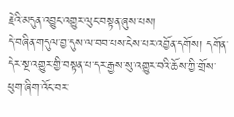རྗེའི་མདུན་འབྱུང་འགྱུར་ལུང་བསྟན་ཞུས་པས།
དེ་བཞིན་གདུལ་བྱ་དུས་ལ་བབ་པས་ངེས་པར་འབྱོན་དགོས། དགོན་དེར་སྔ་འགྱུར་གྱི་བསྟན་པ་དར་རྒྱས་སུ་འགྱུར་བའི་ཆོས་ཀྱི་གྲོས་ཕུག་ཞིག་འོང་བར་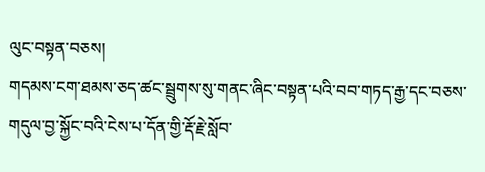ལུང་བསྟན་བཅས།
གདམས་ངག་ཐམས་ཅད་ཚང་སྦྲུགས་སུ་གནང་ཞིང་བསྟན་པའི་བབ་གཏད་རྒྱ་དང་བཅས་གདུལ་བྱ་སྐྱོང་བའི་ངེས་པ་དོན་གྱི་རྡོ་རྗེ་སློབ་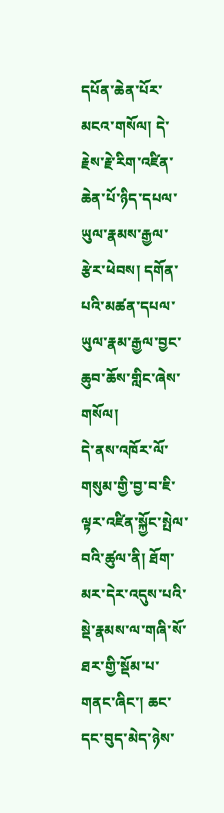དཔོན་ཆེན་པོར་མངའ་གསོལ། དེ་རྗེས་རྗེ་རིག་འཛིན་ཆེན་པོ་ཉིད་དཔལ་ཡུལ་རྣམས་རྒྱལ་རྩེར་ཕེབས། དགོན་པའི་མཚན་དཔལ་ཡུལ་རྣམ་རྒྱལ་བྱང་ཆུབ་ཆོས་གླིང་ཞེས་གསོལ།
དེ་ནས་འཁོར་ལོ་གསུམ་གྱི་བྱ་བ་ཇི་ལྟར་འཛིན་སྐྱོང་སྤེལ་བའི་ཚུལ་ནི། ཐོག་མར་དེར་འདུས་པའི་སྡེ་རྣམས་ལ་གཞི་སོ་ཐར་གྱི་སྡོམ་པ་གནང་ཞིང་། ཆང་དང་བུད་མེད་ཉེས་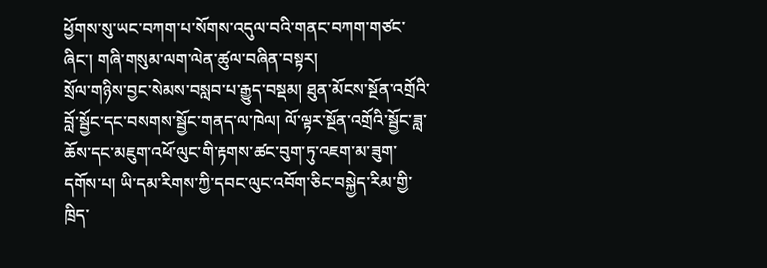ཕྱོགས་སུ་ཡང་བཀག་པ་སོགས་འདུལ་བའི་གནང་བཀག་གཙང་ཞིང་། གཞི་གསུམ་ལག་ལེན་ཚུལ་བཞིན་བསྟར།
སྲོལ་གཉིས་བྱང་སེམས་བསླབ་པ་རྒྱུད་བསྡམ། ཐུན་མོངས་སྔོན་འགྲོའི་བློ་སྦྱོང་དང་བསགས་སྦྱོང་གནད་ལ་ཁེལ། ལོ་ལྟར་སྔོན་འགྲོའི་སྦྱོང་ཟླ་ཆོས་དང་མཇུག་འཕོ་ལུང་གི་རྟགས་ཚང་བུག་ཏུ་འཇག་མ་ཟུག་དགོས་པ། ཡི་དམ་རིགས་ཀྱི་དབང་ལུང་འབོག་ཅིང་བསྐྱེད་རིམ་གྱི་ཁྲིད་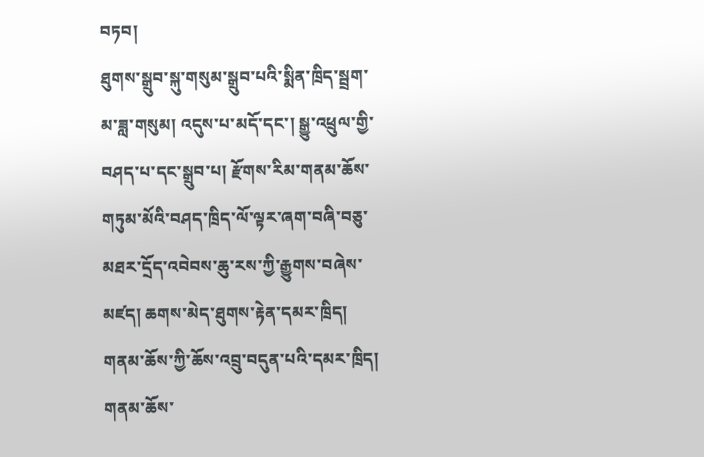བཏབ།
ཐུགས་སྒྲུབ་སྐུ་གསུམ་སྒྲུབ་པའི་སྨིན་ཁྲིད་སྦྲག་མ་ཟླ་གསུམ། འདུས་པ་མདོ་དང་། སྒྱུ་འཕྲུལ་གྱི་བཤད་པ་དང་སྒྲུབ་པ། རྫོགས་རིམ་གནམ་ཆོས་གཏུམ་མོའི་བཤད་ཁྲིད་ལོ་ལྟར་ཞག་བཞི་བཅུ་མཐར་དྲོད་འབེབས་ཆུ་རས་ཀྱི་རྒྱུགས་བཞེས་མཛད། ཆགས་མེད་ཐུགས་རྟེན་དམར་ཁྲིད།
གནམ་ཆོས་ཀྱི་ཆོས་འབྲུ་བདུན་པའི་དམར་ཁྲིད། གནམ་ཆོས་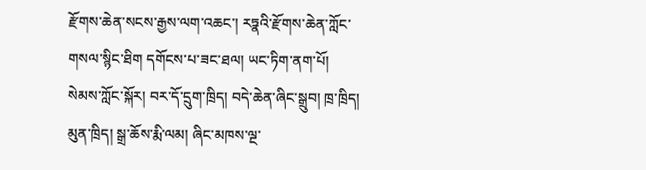རྫོགས་ཆེན་སངས་རྒྱས་ལག་འཆང་། རཏྣའི་རྫོགས་ཆེན་ཀློང་གསལ་སྙིང་ཐིག དགོངས་པ་ཟང་ཐལ། ཡང་ཏིག་ནག་པོ། སེམས་ཀློང་སྐོར། བར་དོ་དྲུག་ཁྲིད། བདེ་ཆེན་ཞིང་སྒྲུབ། ཁྲ་ཁྲིད། མུན་ཁྲིད། སྒྲ་ཆོས་རྨི་ལམ། ཞིང་མཁས་ལྔ་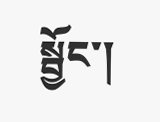སྦྱོང་།